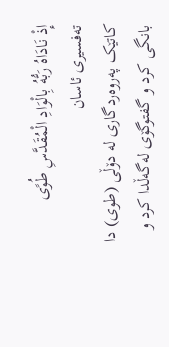إِذْ نَادَاهُ رَبُّهُ بِالْوَادِ الْمُقَدَّسِ طُوًى
ته‌فسیری ئاسان
کاتێک په‌روه‌ردگاری له دۆڵی (طوی) دا بانگی کرد و گفتوگۆی له‌گه‌ڵدا کرد و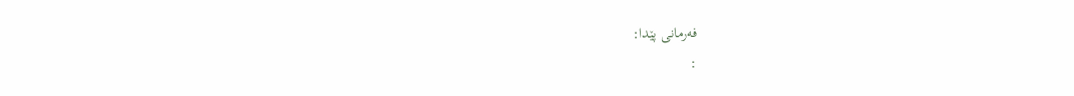فه‌رمانی پێدا:
: